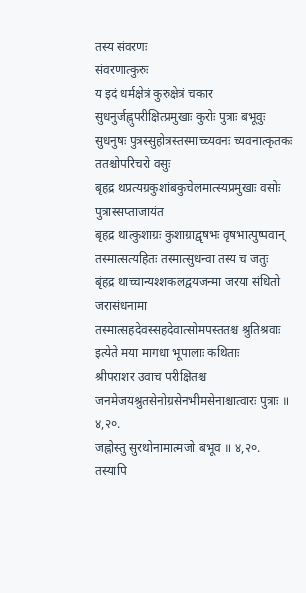तस्य संवरणः
संवरणात्कुरुः
य इदं धर्मक्षेत्रं कुरुक्षेत्रं चकार
सुधनुर्जह्नुपरीक्षित्प्रमुखाः कुरोः पुत्राः बभूवुः
सुधनुषः पुत्रस्सुहोत्रस्तस्माच्च्यवनः च्यवनात्कृतकः
ततश्चोपरिचरो वसुः
बृहद्र थप्रत्यग्रकुशांबकुचेलमात्स्यप्रमुखाः वसोः पुत्रास्सप्ताजायंत
बृहद्र थात्कुशाग्रः कुशाग्राद्वृषभः वृषभात्पुष्पवान् तस्मात्सत्यहितः तस्मात्सुधन्वा तस्य च जतुः
बृंहद्र थाच्चान्यश्शकलद्वयजन्मा जरया संधितो जरासंधनामा
तस्मात्सहदेवस्सहदेवात्सोमपस्ततश्च श्रुतिश्रवाः
इत्येते मया मागधा भूपालाः कथिताः
श्रीपराशर उवाच परीक्षितश्च जनमेजयश्रुतसेनोग्रसेनभीमसेनाश्चात्वारः पुत्राः ॥ ४,२०.
जह्नोस्तु सुरथोनामात्मजो बभूव ॥ ४,२०.
तस्यापि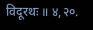विदूरथः ॥ ४,२०.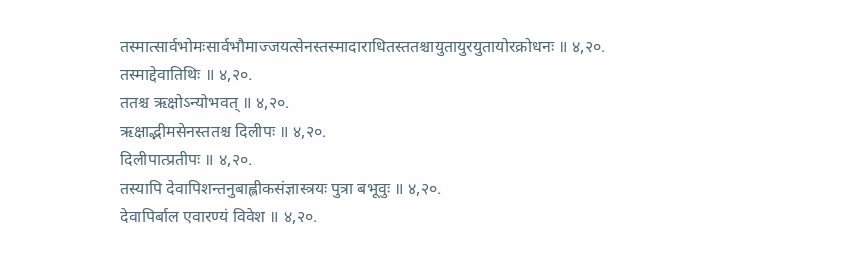तस्मात्सार्वभोमःसार्वभौमाज्जयत्सेनस्तस्मादाराधितस्ततश्चायुतायुरयुतायोरक्रोधनः ॥ ४,२०.
तस्माद्देवातिथिः ॥ ४,२०.
ततश्च ऋक्षोऽन्योभवत् ॥ ४,२०.
ऋक्षाद्भीमसेनस्ततश्च दिलीपः ॥ ४,२०.
दिलीपात्प्रतीपः ॥ ४,२०.
तस्यापि देवापिशन्तनुबाह्लीकसंज्ञास्त्रयः पुत्रा बभूवुः ॥ ४,२०.
देवापिर्बाल एवारण्यं विवेश ॥ ४,२०.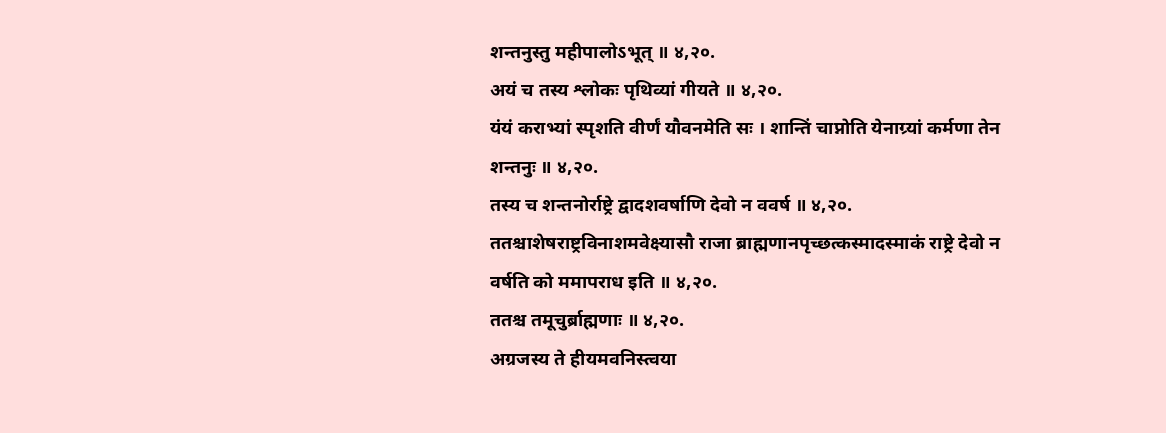शन्तनुस्तु महीपालोऽभूत् ॥ ४,२०.
अयं च तस्य श्लोकः पृथिव्यां गीयते ॥ ४,२०.
यंयं कराभ्यां स्पृशति वीर्णं यौवनमेति सः । शान्तिं चाप्नोति येनाग्र्यां कर्मणा तेन शन्तनुः ॥ ४,२०.
तस्य च शन्तनोर्राष्ट्रे द्वादशवर्षाणि देवो न ववर्ष ॥ ४,२०.
ततश्चाशेषराष्ट्रविनाशमवेक्ष्यासौ राजा ब्राह्मणानपृच्छत्कस्मादस्माकं राष्ट्रे देवो न वर्षति को ममापराध इति ॥ ४,२०.
ततश्च तमूचुर्ब्राह्मणाः ॥ ४,२०.
अग्रजस्य ते हीयमवनिस्त्वया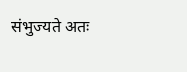संभुज्यते अतः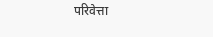परिवेत्ता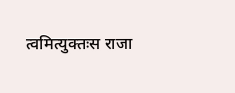त्वमित्युक्तःस राजा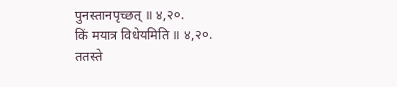पुनस्तानपृच्छत् ॥ ४,२०.
किं मयात्र विधेयमिति ॥ ४,२०.
ततस्ते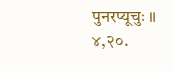पुनरप्यूचुः ॥ ४,२०.